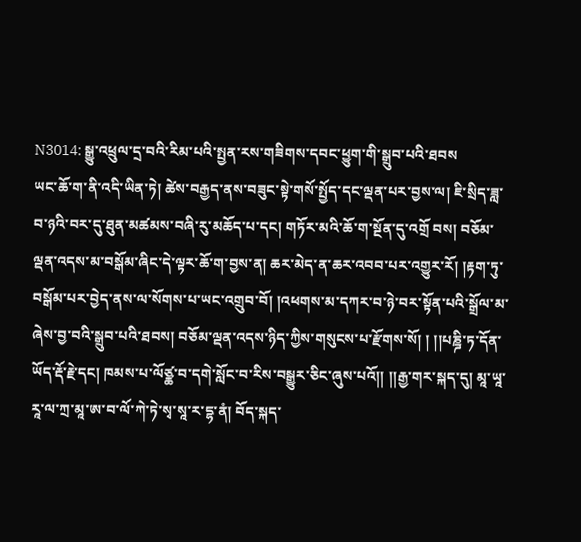N3014: སྒྱུ་འཕྲུལ་དྲ་བའི་རིམ་པའི་སྤྱན་རས་གཟིགས་དབང་ཕྱུག་གི་སྒྲུབ་པའི་ཐབས
ཡང་ཆོ་ག་ནི་འདི་ཡིན་ཏེ། ཚེས་བརྒྱད་ནས་བཟུང་སྟེ་གསོ་སྤྱོད་དང་ལྡན་པར་བྱས་ལ། ཇི་སྲིད་ཟླ་བ་ཉའི་བར་དུ་ཐུན་མཚམས་བཞི་རུ་མཆོད་པ་དང། གཏོར་མའི་ཆོ་ག་སྔོན་དུ་འགྲོ བས། བཅོམ་ལྡན་འདས་མ་བསྒོམ་ཞིང་དེ་ལྟར་ཆོ་ག་བྱས་ན། ཆར་མེད་ན་ཆར་འབབ་པར་འགྱུར་རོ། །རྟག་ཏུ་བསྒོམ་པར་བྱེད་ནས་ལ་སོགས་པ་ཡང་འགྲུབ་བོ། །འཕགས་མ་དཀར་བ་ཉེ་བར་སྟོན་པའི་སྒྲོལ་མ་ཞེས་བྱ་བའི་སྒྲུབ་པའི་ཐབས། བཅོམ་ལྡན་འདས་ཉིད་ཀྱིས་གསུངས་པ་རྫོགས་སོ། ། །།པཎྜི་ཏ་དོན་ཡོད་རྡོ་རྗེ་དང། ཁམས་པ་ལོཙྪ་བ་དགེ་སློང་བ་རིས་བསྒྱུར་ཅིང་ཞུས་པའོ།། །།རྒྱ་གར་སྐད་དུ། མཱ་ཡཱ་རཱ་ལ་ཀྲ་མཱ་ཨ་བ་ལོ་ཀེ་ཏེ་སྭ་སཱ་ར་དྷ་ནཾ། བོད་སྐད་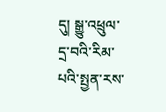དུ། སྒྱུ་འཕྲུལ་དྲ་བའི་རིམ་པའི་སྤྱན་རས་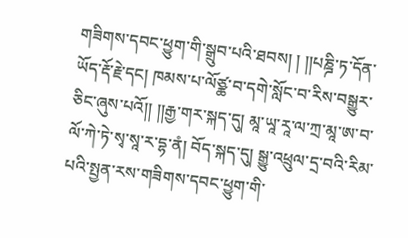གཟིགས་དབང་ཕྱུག་གི་སྒྲུབ་པའི་ཐབས། ། །།པཎྜི་ཏ་དོན་ཡོད་རྡོ་རྗེ་དང། ཁམས་པ་ལོཙྪ་བ་དགེ་སློང་བ་རིས་བསྒྱུར་ཅིང་ཞུས་པའོ།། །།རྒྱ་གར་སྐད་དུ། མཱ་ཡཱ་རཱ་ལ་ཀྲ་མཱ་ཨ་བ་ལོ་ཀེ་ཏེ་སྭ་སཱ་ར་དྷ་ནཾ། བོད་སྐད་དུ། སྒྱུ་འཕྲུལ་དྲ་བའི་རིམ་པའི་སྤྱན་རས་གཟིགས་དབང་ཕྱུག་གི་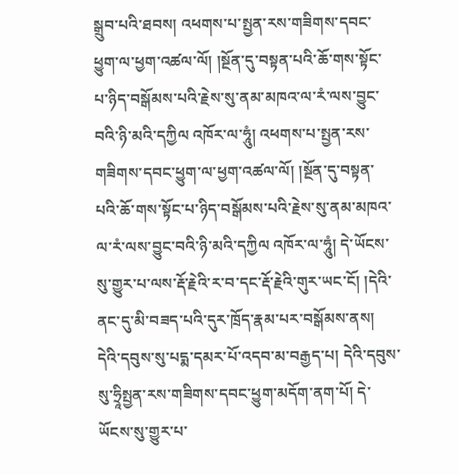སྒྲུབ་པའི་ཐབས། འཕགས་པ་སྤྱན་རས་གཟིགས་དབང་ཕྱུག་ལ་ཕྱག་འཚལ་ལོ། །སྔོན་དུ་བསྟན་པའི་ཆོ་གས་སྟོང་པ་ཉིད་བསྒོམས་པའི་རྗེས་སུ་ནམ་མཁའ་ལ་རཾ་ལས་བྱུང་བའི་ཉི་མའི་དཀྱིལ འཁོར་ལ་ཧཱུཾ། འཕགས་པ་སྤྱན་རས་གཟིགས་དབང་ཕྱུག་ལ་ཕྱག་འཚལ་ལོ། །སྔོན་དུ་བསྟན་པའི་ཆོ་གས་སྟོང་པ་ཉིད་བསྒོམས་པའི་རྗེས་སུ་ནམ་མཁའ་ལ་རཾ་ལས་བྱུང་བའི་ཉི་མའི་དཀྱིལ འཁོར་ལ་ཧཱུཾ། དེ་ཡོངས་སུ་གྱུར་པ་ལས་རྡོ་རྗེའི་ར་བ་དང་རྡོ་རྗེའི་གུར་ཡང་ངོ། །དེའི་ནང་དུ་མི་བཟད་པའི་དུར་ཁྲོད་རྣམ་པར་བསྒོམས་ནས། དེའི་དབུས་སུ་པདྨ་དམར་པོ་འདབ་མ་བརྒྱད་པ། དེའི་དབུས་སུ་ཧྲཱིསྤྱན་རས་གཟིགས་དབང་ཕྱུག་མདོག་ནག་པོ། དེ་ཡོངས་སུ་གྱུར་པ་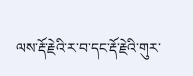ལས་རྡོ་རྗེའི་ར་བ་དང་རྡོ་རྗེའི་གུར་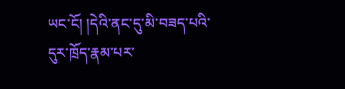ཡང་ངོ། །དེའི་ནང་དུ་མི་བཟད་པའི་དུར་ཁྲོད་རྣམ་པར་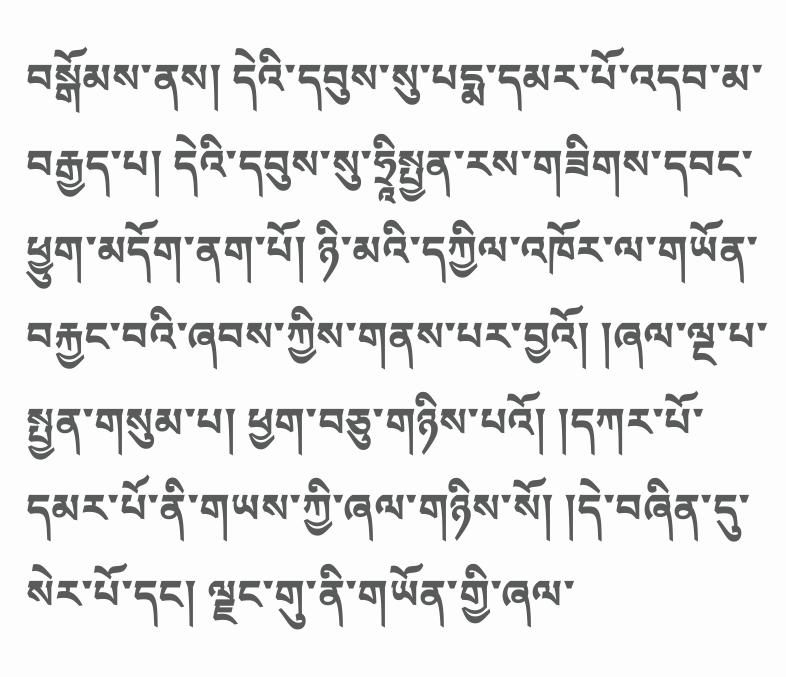བསྒོམས་ནས། དེའི་དབུས་སུ་པདྨ་དམར་པོ་འདབ་མ་བརྒྱད་པ། དེའི་དབུས་སུ་ཧྲཱིསྤྱན་རས་གཟིགས་དབང་ཕྱུག་མདོག་ནག་པོ། ཉི་མའི་དཀྱིལ་འཁོར་ལ་གཡོན་བརྐྱང་བའི་ཞབས་ཀྱིས་གནས་པར་བྱའོ། །ཞལ་ལྔ་པ་སྤྱན་གསུམ་པ། ཕྱག་བཅུ་གཉིས་པའོ། །དཀར་པོ་དམར་པོ་ནི་གཡས་ཀྱི་ཞལ་གཉིས་སོ། །དེ་བཞིན་དུ་སེར་པོ་དང། ལྗང་གུ་ནི་གཡོན་གྱི་ཞལ་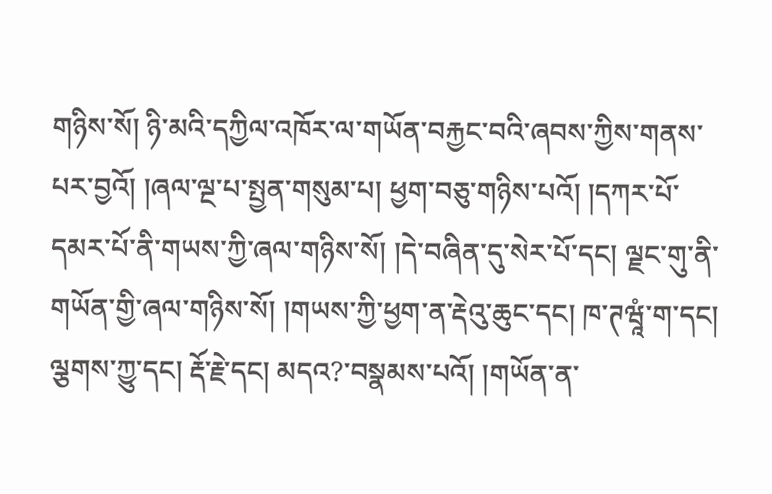གཉིས་སོ། ཉི་མའི་དཀྱིལ་འཁོར་ལ་གཡོན་བརྐྱང་བའི་ཞབས་ཀྱིས་གནས་པར་བྱའོ། །ཞལ་ལྔ་པ་སྤྱན་གསུམ་པ། ཕྱག་བཅུ་གཉིས་པའོ། །དཀར་པོ་དམར་པོ་ནི་གཡས་ཀྱི་ཞལ་གཉིས་སོ། །དེ་བཞིན་དུ་སེར་པོ་དང། ལྗང་གུ་ནི་གཡོན་གྱི་ཞལ་གཉིས་སོ། །གཡས་ཀྱི་ཕྱག་ན་རྡེའུ་ཆུང་དང། ཁ་ཊཝཱཾ་ག་དང། ལྕགས་ཀྱུ་དང། རྡོ་རྗེ་དང། མདའ?་བསྣམས་པའོ། །གཡོན་ན་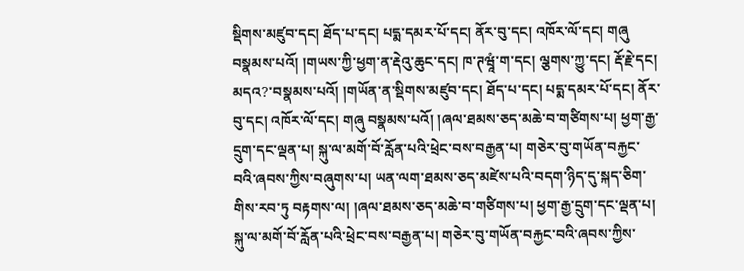སྡིགས་མཛུབ་དང། ཐོད་པ་དང། པདྨ་དམར་པོ་དང། ནོར་བུ་དང། འཁོར་ལོ་དང། གཞུ བསྣམས་པའོ། །གཡས་ཀྱི་ཕྱག་ན་རྡེའུ་ཆུང་དང། ཁ་ཊཝཱཾ་ག་དང། ལྕགས་ཀྱུ་དང། རྡོ་རྗེ་དང། མདའ?་བསྣམས་པའོ། །གཡོན་ན་སྡིགས་མཛུབ་དང། ཐོད་པ་དང། པདྨ་དམར་པོ་དང། ནོར་བུ་དང། འཁོར་ལོ་དང། གཞུ བསྣམས་པའོ། །ཞལ་ཐམས་ཅད་མཆེ་བ་གཙིགས་པ། ཕྱག་རྒྱ་དྲུག་དང་ལྡན་པ། སྐུ་ལ་མགོ་བོ་རློན་པའི་ཕྲེང་བས་བརྒྱན་པ། གཅེར་བུ་གཡོན་བརྐྱང་བའི་ཞབས་ཀྱིས་བཞུགས་པ། ཡན་ལག་ཐམས་ཅད་མཛེས་པའི་བདག་ཉིད་དུ་སྐད་ཅིག་གིས་རབ་ཏུ བརྟགས་ལ། །ཞལ་ཐམས་ཅད་མཆེ་བ་གཙིགས་པ། ཕྱག་རྒྱ་དྲུག་དང་ལྡན་པ། སྐུ་ལ་མགོ་བོ་རློན་པའི་ཕྲེང་བས་བརྒྱན་པ། གཅེར་བུ་གཡོན་བརྐྱང་བའི་ཞབས་ཀྱིས་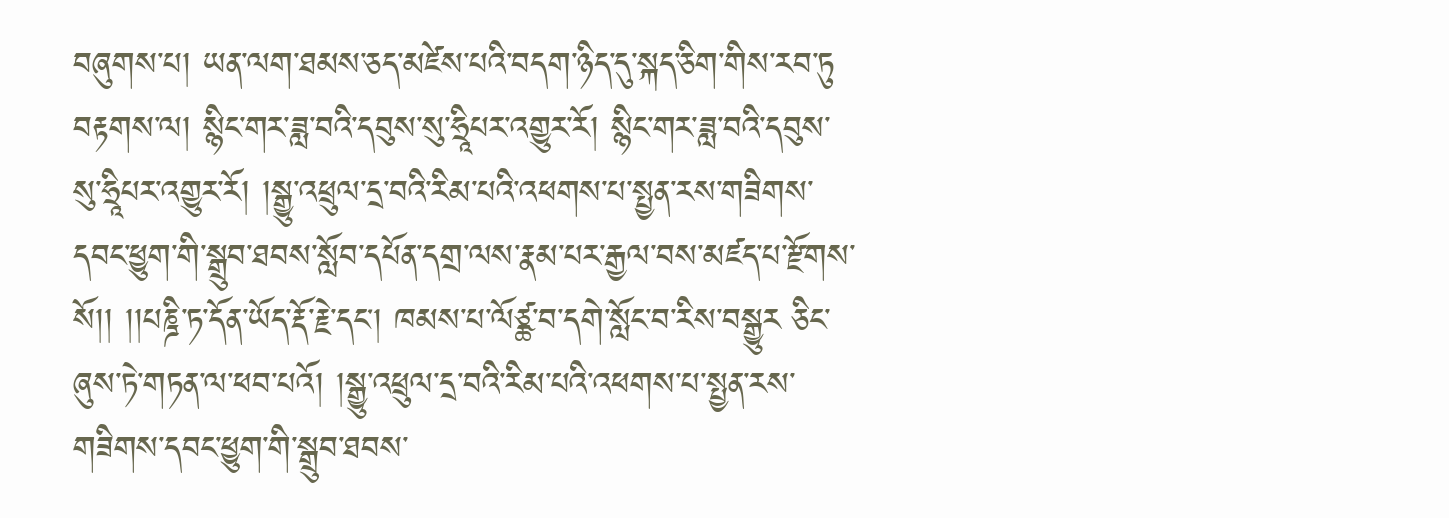བཞུགས་པ། ཡན་ལག་ཐམས་ཅད་མཛེས་པའི་བདག་ཉིད་དུ་སྐད་ཅིག་གིས་རབ་ཏུ བརྟགས་ལ། སྙིང་གར་ཟླ་བའི་དབུས་སུ་ཧྲཱིཔར་འགྱུར་རོ། སྙིང་གར་ཟླ་བའི་དབུས་སུ་ཧྲཱིཔར་འགྱུར་རོ། །སྒྱུ་འཕྲུལ་དྲ་བའི་རིམ་པའི་འཕགས་པ་སྤྱན་རས་གཟིགས་དབང་ཕྱུག་གི་སྒྲུབ་ཐབས་སློབ་དཔོན་དགྲ་ལས་རྣམ་པར་རྒྱལ་བས་མཛད་པ་རྫོགས་སོ།། །།པཎྜི་ཏ་དོན་ཡོད་རྡོ་རྗེ་དང། ཁམས་པ་ལོཙྪ་བ་དགེ་སློང་བ་རིས་བསྒྱུར ཅིང་ཞུས་ཏེ་གཏན་ལ་ཕབ་པའོ། །སྒྱུ་འཕྲུལ་དྲ་བའི་རིམ་པའི་འཕགས་པ་སྤྱན་རས་གཟིགས་དབང་ཕྱུག་གི་སྒྲུབ་ཐབས་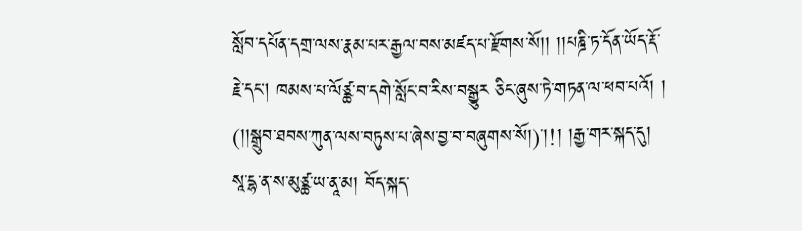སློབ་དཔོན་དགྲ་ལས་རྣམ་པར་རྒྱལ་བས་མཛད་པ་རྫོགས་སོ།། །།པཎྜི་ཏ་དོན་ཡོད་རྡོ་རྗེ་དང། ཁམས་པ་ལོཙྪ་བ་དགེ་སློང་བ་རིས་བསྒྱུར ཅིང་ཞུས་ཏེ་གཏན་ལ་ཕབ་པའོ། ། (།།སྒྲུབ་ཐབས་ཀུན་ལས་བཏུས་པ་ཞེས་བྱ་བ་བཞུགས་སོ།)་།!། །རྒྱ་གར་སྐད་དུ། སཱ་དྷ་ན་ས་མུཙྪ་ཡ་ནཱ་མ། བོད་སྐད་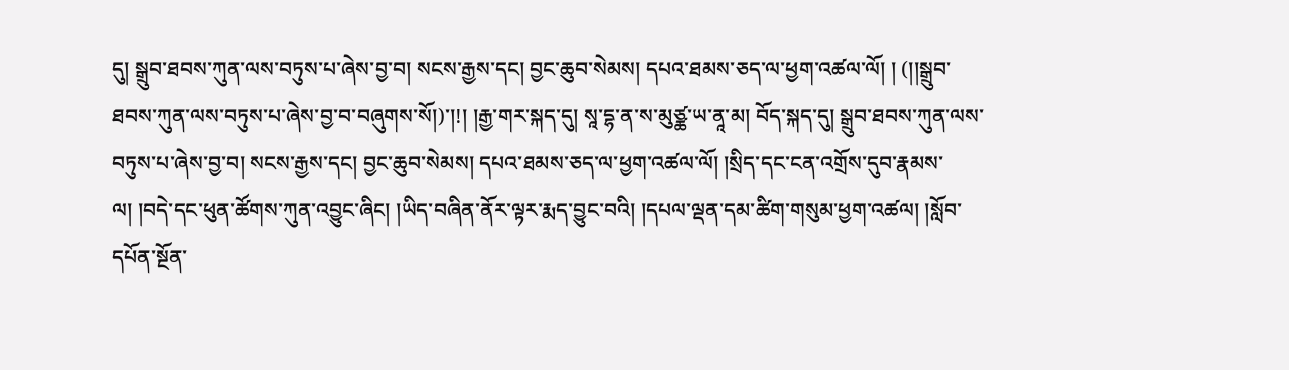དུ། སྒྲུབ་ཐབས་ཀུན་ལས་བཏུས་པ་ཞེས་བྱ་བ། སངས་རྒྱས་དང། བྱང་ཆུབ་སེམས། དཔའ་ཐམས་ཅད་ལ་ཕྱག་འཚལ་ལོ། ། (།།སྒྲུབ་ཐབས་ཀུན་ལས་བཏུས་པ་ཞེས་བྱ་བ་བཞུགས་སོ།)་།!། །རྒྱ་གར་སྐད་དུ། སཱ་དྷ་ན་ས་མུཙྪ་ཡ་ནཱ་མ། བོད་སྐད་དུ། སྒྲུབ་ཐབས་ཀུན་ལས་བཏུས་པ་ཞེས་བྱ་བ། སངས་རྒྱས་དང། བྱང་ཆུབ་སེམས། དཔའ་ཐམས་ཅད་ལ་ཕྱག་འཚལ་ལོ། །སྲིད་དང་ངན་འགྲོས་དུབ་རྣམས་ལ། །བདེ་དང་ཕུན་ཚོགས་ཀུན་འབྱུང་ཞིང། །ཡིད་བཞིན་ནོར་ལྟར་རྨད་བྱུང་བའི། །དཔལ་ལྡན་དམ་ཚིག་གསུམ་ཕྱག་འཚལ། །སློབ་དཔོན་སྔོན་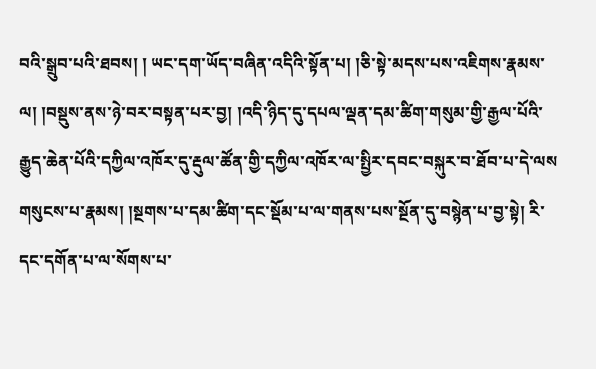བའི་སྒྲུབ་པའི་ཐབས། ། ཡང་དག་ཡོད་བཞིན་འདིའི་སྟོན་པ། །ཅི་སྟེ་མདས་པས་འཇིགས་རྣམས་ལ། །བསྡུས་ནས་ཉེ་བར་བསྟན་པར་བྱ། །འདི་ཉིད་དུ་དཔལ་ལྡན་དམ་ཚིག་གསུམ་གྱི་རྒྱལ་པོའི་རྒྱུད་ཆེན་པོའི་དཀྱིལ་འཁོར་དུ་རྡུལ་ཚོན་གྱི་དཀྱིལ་འཁོར་ལ་སྤྱིར་དབང་བསྐུར་བ་ཐོབ་པ་དེ་ལས གསུངས་པ་རྣམས། །སྔགས་པ་དམ་ཚིག་དང་སྡོམ་པ་ལ་གནས་པས་སྔོན་དུ་བསྙེན་པ་བྱ་སྟེ། རི་དང་དགོན་པ་ལ་སོགས་པ་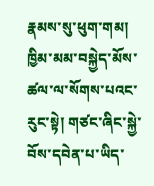རྣམས་སུ་ཕུག་གམ། ཁྱིམ་མམ་བསྐྱེད་མོས་ཚལ་ལ་སོགས་པའང་རུང་སྟེ། གཙང་ཞིང་སྐྱེ་བོས་དབེན་པ་ཡིད་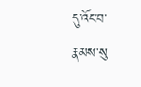དུ་འོང་བ་རྣམས་སུ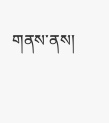གནས་ནས།